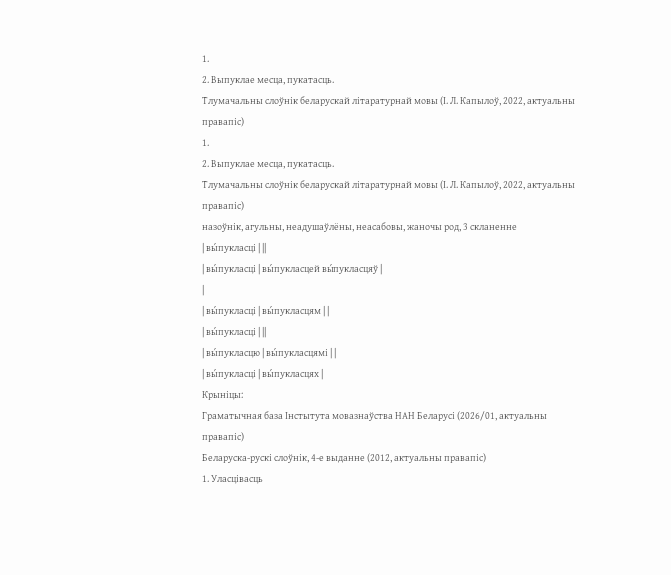1.
2. Выпуклае месца, пукатасць.
Тлумачальны слоўнік беларускай літаратурнай мовы (І. Л. Капылоў, 2022, актуальны правапіс)
1.
2. Выпуклае месца, пукатасць.
Тлумачальны слоўнік беларускай літаратурнай мовы (І. Л. Капылоў, 2022, актуальны правапіс)
назоўнік, агульны, неадушаўлёны, неасабовы, жаночы род, 3 скланенне
| вы́пукласці | ||
| вы́пукласці | вы́пукласцей вы́пукласцяў |
|
| вы́пукласці | вы́пукласцям | |
| вы́пукласці | ||
| вы́пукласцю | вы́пукласцямі | |
| вы́пукласці | вы́пукласцях |
Крыніцы:
Граматычная база Інстытута мовазнаўства НАН Беларусі (2026/01, актуальны правапіс)
Беларуска-рускі слоўнік, 4-е выданне (2012, актуальны правапіс)
1. Уласцівасць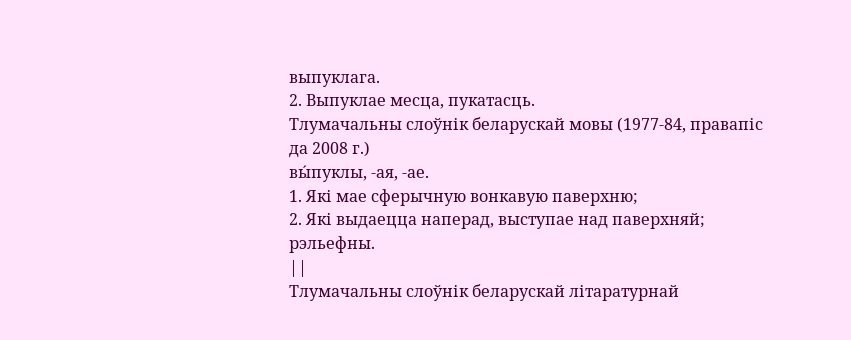выпуклага.
2. Выпуклае месца, пукатасць.
Тлумачальны слоўнік беларускай мовы (1977-84, правапіс да 2008 г.)
вы́пуклы, -ая, -ае.
1. Які мае сферычную вонкавую паверхню;
2. Які выдаецца наперад, выступае над паверхняй; рэльефны.
||
Тлумачальны слоўнік беларускай літаратурнай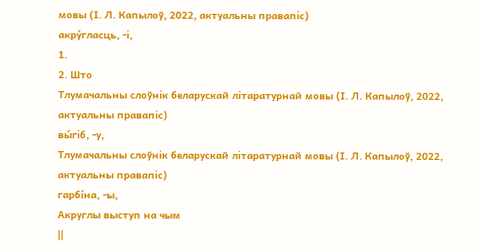мовы (І. Л. Капылоў, 2022, актуальны правапіс)
акру́гласць, -і,
1.
2. Што
Тлумачальны слоўнік беларускай літаратурнай мовы (І. Л. Капылоў, 2022, актуальны правапіс)
вы́гіб, -у,
Тлумачальны слоўнік беларускай літаратурнай мовы (І. Л. Капылоў, 2022, актуальны правапіс)
гарбі́на, -ы,
Акруглы выступ на чым
||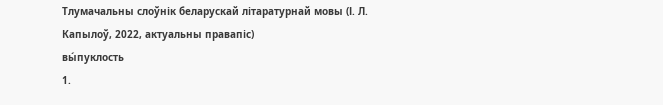Тлумачальны слоўнік беларускай літаратурнай мовы (І. Л. Капылоў, 2022, актуальны правапіс)
вы́пуклость
1.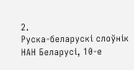2.
Руска-беларускі слоўнік НАН Беларусі, 10-е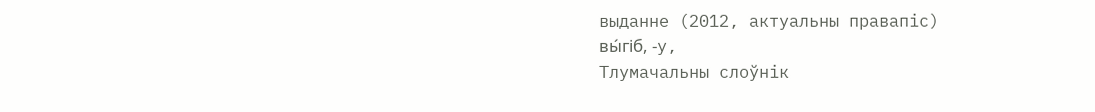выданне (2012, актуальны правапіс)
вы́гіб, ‑у,
Тлумачальны слоўнік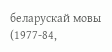беларускай мовы (1977-84,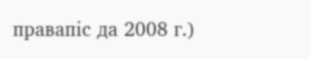правапіс да 2008 г.)